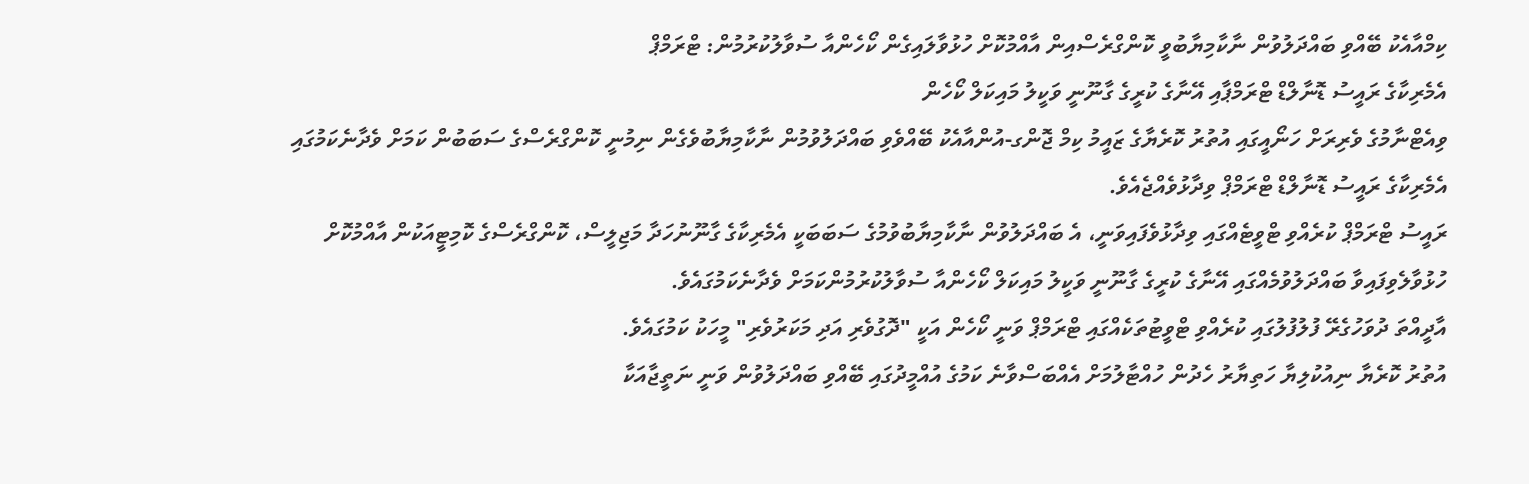ކިމްއާއެކު ބޭއްވި ބައްދަލުވުން ނާކާމިޔާބުވީ ކޮންގްރެސްއިން އާއްމުކޮށް ހުޅުވާލައިގެން ކޯހެންއާ ސުވާލުކުރުމުން: ޓްރަމްޕް
އެމެރިކާގެ ރައީސު ޑޮނާލްޑް ޓްރަމްޕާއި އޭނާގެ ކުރީގެ ގާނޫނީ ވަކީލު މައިކަލް ކޯހެން
ވިއެޓްނާމުގެ ވެރިރަށް ހަނޯއީގައި އުތުރު ކޮރެޔާގެ ޒައީމު ކިމް ޖޮންގ-އުންއާއެކު ބޭއްވެވި ބައްދަލުވުމުން ނާކާމިޔާބުވެގެން ނިމުނީ ކޮންގްރެސްގެ ސަބަބުން ކަމަށް ވެދާނެކަމުގައި އެމެރިކާގެ ރައީސު ޑޮނާލްޑް ޓްރަމްޕް ވިދާޅުވެއްޖެއެވެ.
ރައީސު ޓްރަމްޕް ކުރެއްވި ޓްވީޓެއްގައި ވިދާޅުވެފައިވަނީ، އެ ބައްދަލުވުން ނާކާމިޔާބުވުމުގެ ސަބަބަކީ އެމެރިކާގެ ގާނޫނުހަދާ މަޖިލީސް، ކޮންގްރެސްގެ ކޮމިޓީއަކުން އާއްމުކޮށް ހުޅުވާލެވިފައިވާ ބައްދަލުވުމެއްގައި އޭނާގެ ކުރީގެ ގާނޫނީ ވަކީލު މައިކަލް ކޯހެންއާ ސުވާލުކުރުމުންކަމަށް ވެދާނެކަމުގައެވެ.
އާދީއްތަ ދުވަހުގެރޭ ފުލުފުލުގައި ކުރެއްވި ޓްވީޓުތަކެއްގައި ޓްރަމްޕް ވަނީ ކޯހެން އަކީ "ދޮގުވެރި އަދި މަކަރުވެރި" މީހަކު ކަމުގައެވެ.
އުތުރު ކޮރެޔާ ނިއުކުލިޔާ ހަތިޔާރު ހެދުން ހުއްޓާލުމަށް އެއްބަސްވާނެ ކަމުގެ އުއްމީދުގައި ބޭއްވި ބައްދަލުވުން ވަނީ ނަތީޖާއަކާ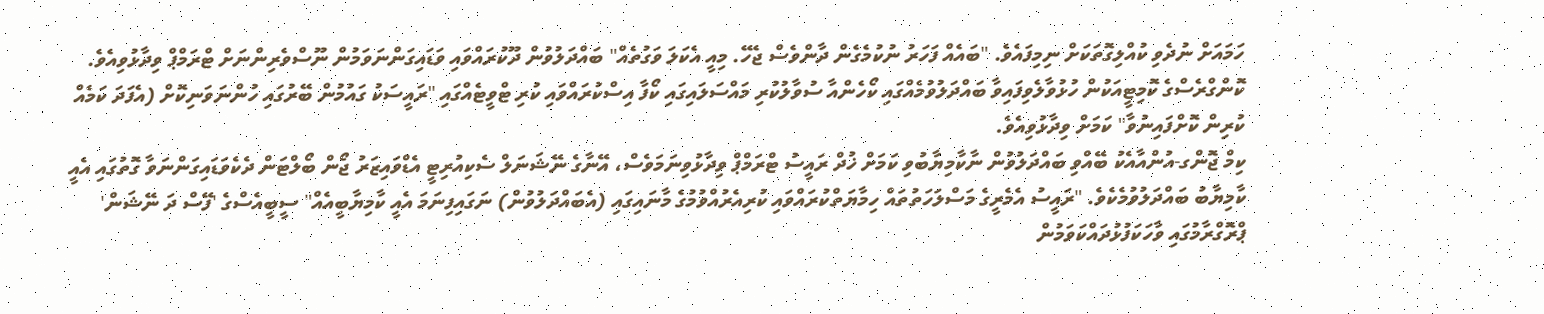ހަމައަށް ނުދެވި ކުއްލިގޮތަކަށް ނިމިފައެވެ. "ބައެއް ފަހަރު ނުކުމެގެން ދާންވެސް ޖެހޭ. މިއީ އެކަލަ ވަގުތެއް" ބައްދަލުވުން ދޫކުރައްވައި ވަޑައިގަންނަވަމުން ނޫސްވެރިންނަށް ޓްރަމްޕް ވިދާޅުވިއެވެ.
ކޮންގްރެސްގެ ކޮމިޓީއަކުން ހުޅުވާލެވިފައިވާ ބައްދަލުވުމެއްގައި ކޯހެންއާ ސުވާލުކުރި މައްސަލައިގައި ކޯފާ އިސްކުރައްވައި ކުރި ޓްވީޓެއްގައި "ރައީސަކު ގައުމުން ބޭރުގައި ހުންނަވަނިކޮށް (އެފަދަ ކަމެއް ކުރިން ކޮށްފައިނުވާ" ކަމަށް ވިދާޅުވިއެވެ.
ކިމް ޖޮންގ-އުންއާއެކު ބޭއްވި ބައްދަލުވުން ނާކާމިޔާބުވި ކަމަށް ޚުދް ރައީސު ޓްރަމްޕް ވިދާޅުވިނަމަވެސް، އޭނާގެ ނޭޝަނަލް ސެކިއުރިޓީ އެޑްވައިޒަރު ޖޯން ބޯލްޓަން ދެކެވަޑައިގަންނަވާ ގޮތުގައި އެއީ ކާމިޔާބު ބައްދަލުވުމެކެވެ. "ރައީސު އެމެރީގެ މަސްލަހަތުތައް ހިމާޔަތްކުރައްވައި ކުރިއެރުއްވުމުގެ މާނައިގައި (އެބައްދަލުވުން) ނަގައިފިނަމަ އެއީ ކާމިޔާބީއެއް" ސީބީއެސްގެ 'ފޭސް ދަ ނޭޝަން' ޕްރޮގްރާމުގައި ވާހަކަފުޅުދައްކަވަމުން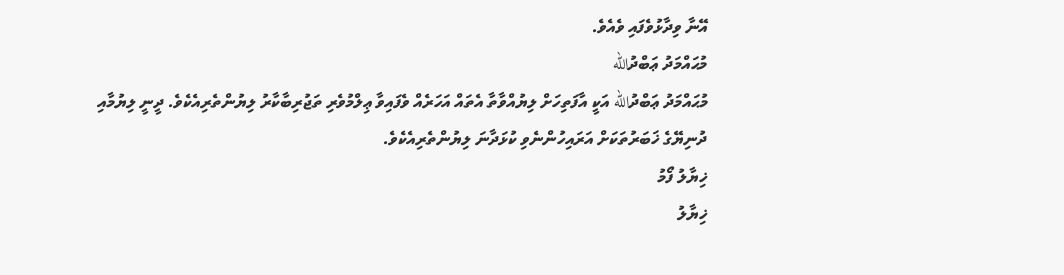އޭނާ ވިދާޅުވެފައި ވެއެވެ.
މުޙައްމަދު ޢަބްދުالله
މުޙައްމަދު ޢަބްދުالله އަކީ އާފަތިހަށް ލިޔުއްވާތާ އެތައް އަހަރެއް ވެފައިވާ ޢިލްމުވެރި ތަޖުރިބާކާރު ލިޔުންތެރިއެކެވެ. ދީނީ ލިޔުމާއި ދުނިޔޭގެ ޚަބަރުތަކަށް އަރައިހުންނެވި ކުޅަދާނަ ލިޔުންތެރިއެކެވެ.
ޚިޔާލު ފޯމު
ޚިޔާލު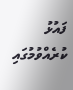ފައުޅު ކުރެއްވުމުގައި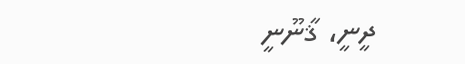ދީނީ، ޤާނޫނީ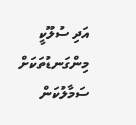އަދި ސުލޫކީ މިންގަނޑުތަކަށް ސަމާލުކަން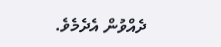ދެއްވުން އެދެމެވެ.